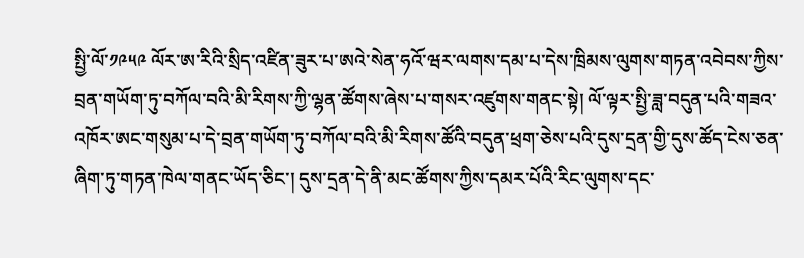སྤྱི་ལོ་༡༩༥༩ ལོར་ཨ་རིའི་སྲིད་འཛིན་ཟུར་པ་ཨའེ་སེན་ཧའོ་ཝར་ལགས་དམ་པ་དེས་ཁྲིམས་ལུགས་གཏན་འབེབས་ཀྱིས་བྲན་གཡོག་ཏུ་བཀོལ་བའི་མི་རིགས་ཀྱི་ལྷན་ཚོགས་ཞེས་པ་གསར་འཛུགས་གནང་སྟེ། ལོ་ལྟར་སྤྱི་ཟླ་བདུན་པའི་གཟའ་འཁོར་ཨང་གསུམ་པ་དེ་བྲན་གཡོག་ཏུ་བཀོལ་བའི་མི་རིགས་ཚོའི་བདུན་ཕྲག་ཅེས་པའི་དུས་དྲན་གྱི་དུས་ཚོད་ངེས་ཅན་ཞིག་ཏུ་གཏན་ཁེལ་གནང་ཡོད་ཅིང་། དུས་དྲན་དེ་ནི་མང་ཚོགས་ཀྱིས་དམར་པོའི་རིང་ལུགས་དང་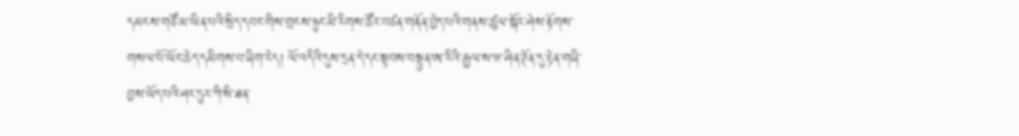དམངས་གཙོ་མ་ཡིན་པའི་སྲིད་དབང་གིས་གྲངས་ཉུང་མི་རིགས་ཚོར་བཙན་གནོན་བྱེད་པའི་གནས་ཚུལ་སྐོར་ཤེས་རྟོགས་གསལ་པོ་ཡོང་ཆེད་དམིགས་པ་ཞིག་རེད། ལོ་འདིའི་དུས་དྲན་དེ་དང་སྟབས་བསྟུན་ཨ་རིའི་རྒྱལ་ས་ཝ་ཤིན་ཊོན་དུ་རྟེན་གཞི་བྱས་ཡོད་པའི་ཤར་ཏུར་ཀི་སི་ཐན་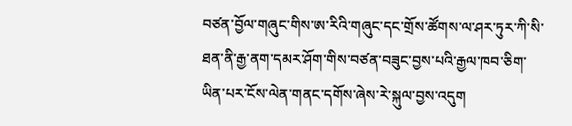བཙན་བྱོལ་གཞུང་གིས་ཨ་རིའི་གཞུང་དང་གྲོས་ཚོགས་ལ་ཤར་ཏུར་ཀི་སི་ཐན་ནི་རྒྱ་ནག་དམར་ཤོག་གིས་བཙན་བཟུང་བྱས་པའི་རྒྱལ་ཁབ་ཅིག་ཡིན་པར་ངོས་ལེན་གནང་དགོས་ཞེས་རེ་སྐུལ་བྱས་འདུག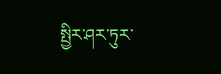སྤྱིར་ཤར་ཏུར་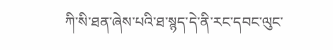ཀི་སི་ཐན་ཞེས་པའི་ཐ་སྙད་དེ་ནི་རང་དབང་ལུང་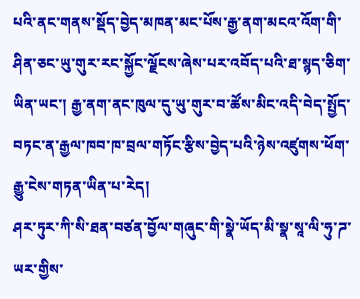པའི་ནང་གནས་སྡོད་བྱེད་མཁན་མང་པོས་རྒྱ་ནག་མངའ་འོག་གི་ཤིན་ཅང་ཡུ་གུར་རང་སྐྱོང་ལྗོངས་ཞེས་པར་འབོད་པའི་ཐ་སྙད་ཅིག་ཡིན་ཡང་། རྒྱ་ནག་ནང་ཁུལ་དུ་ཡུ་གུར་བ་ཚོས་མིང་འདི་བེད་སྤྱོད་བཏང་ན་རྒྱལ་ཁབ་ཁ་བྲལ་གཏོང་རྩིས་བྱེད་པའི་ཉེས་འཛུགས་ཕོག་རྒྱུ་ངེས་གཏན་ཡིན་པ་རེད།
ཤར་ཏུར་ཀི་སི་ཐན་བཙན་བྱོལ་གཞུང་གི་སྣེ་ཡོད་མི་སྣ་སཱ་ལི་ཧུ་ཌ་ཡར་གྱིས་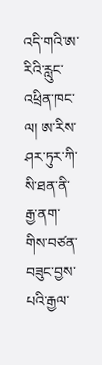འདི་གའི་ཨ་རིའི་རླུང་འཕྲིན་ཁང་ལ། ཨ་རིས་ཤར་ཏུར་ཀི་སི་ཐན་ནི་རྒྱ་ནག་གིས་བཙན་བཟུང་བྱས་པའི་རྒྱལ་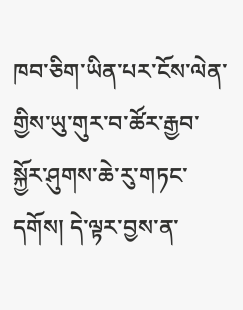ཁབ་ཅིག་ཡིན་པར་ངོས་ལེན་གྱིས་ཡུ་གུར་བ་ཚོར་རྒྱབ་སྐྱོར་ཤུགས་ཆེ་རུ་གཏང་དགོས། དེ་ལྟར་བྱས་ན་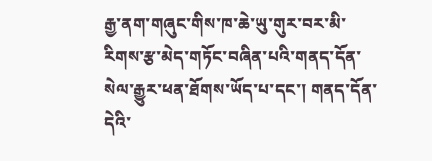རྒྱ་ནག་གཞུང་གིས་ཁ་ཆེ་ཡུ་གུར་བར་མི་རིགས་རྩ་མེད་གཏོང་བཞིན་པའི་གནད་དོན་སེལ་རྒྱུར་ཕན་ཐོགས་ཡོད་པ་དང་། གནད་དོན་དེའི་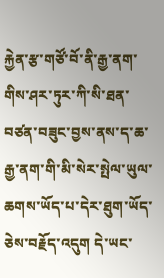རྐྱེན་རྩ་གཙོ་བོ་ནི་རྒྱ་ནག་གིས་ཤར་ཏུར་ཀི་སི་ཐན་བཙན་བཟུང་བྱས་ནས་ད་ཆ་རྒྱ་ནག་གི་མི་སེར་སྤེལ་ཡུལ་ཆགས་ཡོད་པ་དེར་ཐུག་ཡོད་ཅེས་བརྗོད་འདུག དེ་ཡང་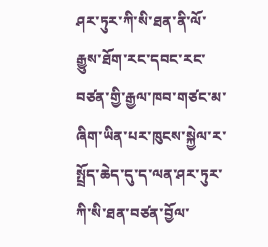ཤར་ཏུར་ཀི་སི་ཐན་ནི་ལོ་རྒྱུས་ཐོག་རང་དབང་རང་བཙན་གྱི་རྒྱལ་ཁབ་གཙང་མ་ཞིག་ཡིན་པར་ཁུངས་སྐྱེལ་ར་སྤྲོད་ཆེད་དུ་ད་ལན་ཤར་ཏུར་ཀི་སི་ཐན་བཙན་བྱོལ་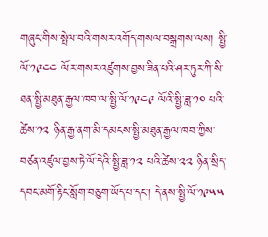གཞུང་གིས་སྤེལ་བའི་གསར་འགོད་གསལ་བསྒྲགས་ལས། སྤྱི་ལོ་༡༩༤༤ ལོར་གསར་འཛུགས་བྱས་ཟིན་པའི་ཤར་ཏུར་ཀི་སི་ཐན་སྤྱི་མཐུན་རྒྱལ་ཁབ་ལ་སྤྱི་ལོ་༡༩༤༩ ལོའི་སྤྱི་ཟླ་༡༠ པའི་ཚེས་༡༢ ཉིན་རྒྱ་ནག་མི་དམངས་སྤྱི་མཐུན་རྒྱལ་ཁབ་ཀྱིས་བཙན་འཛུལ་བྱས་ཏེ་ལོ་དེའི་སྤྱི་ཟླ་༡༢ པའི་ཚེས་༢༢ ཉིན་སྲིད་དབང་མགོ་རྟིང་སློག་བཅུག་ཡོད་པ་དང་། དེ་ནས་སྤྱི་ལོ་༡༩༥༥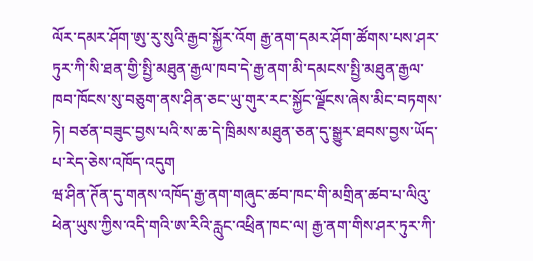ལོར་དམར་ཤོག་ཨུ་རུ་སུའི་རྒྱབ་སྐྱོར་འོག རྒྱ་ནག་དམར་ཤོག་ཚོགས་པས་ཤར་ཏུར་ཀི་སི་ཐན་གྱི་སྤྱི་མཐུན་རྒྱལ་ཁབ་དེ་རྒྱ་ནག་མི་དམངས་སྤྱི་མཐུན་རྒྱལ་ཁབ་ཁོངས་སུ་བཅུག་ནས་ཤིན་ཅང་ཡུ་གུར་རང་སྐྱོང་ལྗོངས་ཞེས་མིང་བཏགས་ཏེ། བཙན་བཟུང་བྱས་པའི་ས་ཆ་དེ་ཁྲིམས་མཐུན་ཅན་དུ་སྒྱུར་ཐབས་བྱས་ཡོད་པ་རེད་ཅེས་འཁོད་འདུག
ཝ་ཤིན་ཊོན་དུ་གནས་འཁོད་རྒྱ་ནག་གཞུང་ཚབ་ཁང་གི་མགྲིན་ཚབ་པ་ལིའུ་ཕེན་ཡུས་ཀྱིས་འདི་གའི་ཨ་རིའི་རླུང་འཕྲིན་ཁང་ལ། རྒྱ་ནག་གིས་ཤར་ཏུར་ཀི་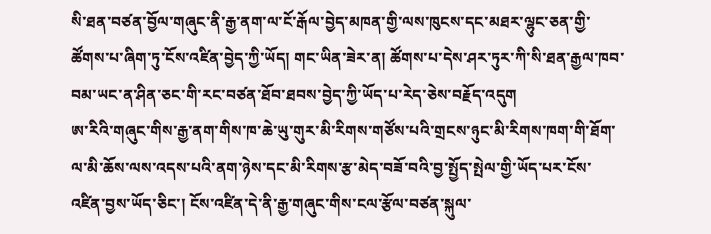སི་ཐན་བཙན་བྱོལ་གཞུང་ནི་རྒྱ་ནག་ལ་ངོ་རྒོལ་བྱེད་མཁན་གྱི་ལས་ཁུངས་དང་མཐར་ལྷུང་ཅན་གྱི་ཚོགས་པ་ཞིག་ཏུ་ངོས་འཛིན་བྱེད་ཀྱི་ཡོད། གང་ཡིན་ཟེར་ན། ཚོགས་པ་དེས་ཤར་ཏུར་ཀི་སི་ཐན་རྒྱལ་ཁབ་བམ་ཡང་ན་ཤིན་ཅང་གི་རང་བཙན་ཐོབ་ཐབས་བྱེད་ཀྱི་ཡོད་པ་རེད་ཅེས་བརྗོད་འདུག
ཨ་རིའི་གཞུང་གིས་རྒྱ་ནག་གིས་ཁ་ཆེ་ཡུ་གུར་མི་རིགས་གཙོས་པའི་གྲངས་ཉུང་མི་རིགས་ཁག་གི་ཐོག་ལ་མི་ཆོས་ལས་འདས་པའི་ནག་ཉེས་དང་མི་རིགས་རྩ་མེད་བཟོ་བའི་བྱ་སྤྱོད་སྤེལ་གྱི་ཡོད་པར་ངོས་འཛིན་བྱས་ཡོད་ཅིང་། ངོས་འཛིན་དེ་ནི་རྒྱ་གཞུང་གིས་ངལ་རྩོལ་བཙན་སྐུལ་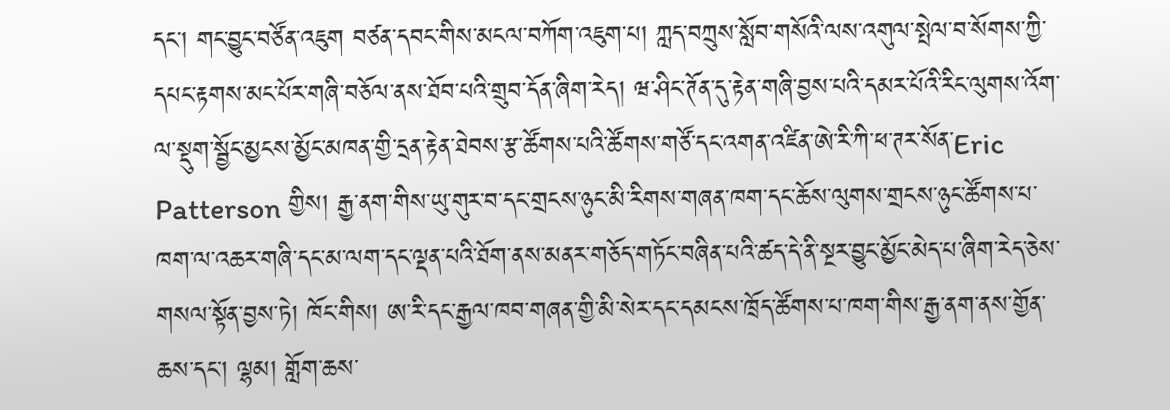དང་། གང་བྱུང་བཙོན་འཇུག བཙན་དབང་གིས་མངལ་བཀོག་འཇུག་པ། ཀླད་བཀྲུས་སློབ་གསོའི་ལས་འགུལ་སྤེལ་བ་སོགས་ཀྱི་དཔང་རྟགས་མང་པོར་གཞི་བཅོལ་ནས་ཐོབ་པའི་གྲུབ་དོན་ཞིག་རེད། ཝ་ཤིང་ཊོན་དུ་རྟེན་གཞི་བྱས་པའི་དམར་པོའི་རིང་ལུགས་འོག་ལ་སྡུག་སྦྱོང་མྱངས་མྱོང་མཁན་གྱི་དྲན་རྟེན་ཐེབས་རྩ་ཚོགས་པའི་ཚོགས་གཙོ་དང་འགན་འཛིན་ཨེ་རི་ཀི་ཕ་ཊར་སོན་Eric Patterson གྱིས། རྒྱ་ནག་གིས་ཡུ་གུར་བ་དང་གྲངས་ཉུང་མི་རིགས་གཞན་ཁག་དང་ཆོས་ལུགས་གྲངས་ཉུང་ཚོགས་པ་ཁག་ལ་འཆར་གཞི་དང་མ་ལག་དང་ལྡན་པའི་ཐོག་ནས་མནར་གཅོད་གཏོང་བཞིན་པའི་ཚད་དེ་ནི་སྔར་བྱུང་མྱོང་མེད་པ་ཞིག་རེད་ཅེས་གསལ་སྟོན་བྱས་ཏེ། ཁོང་གིས། ཨ་རི་དང་རྒྱལ་ཁབ་གཞན་གྱི་མི་སེར་དང་དམངས་ཁྲོད་ཚོགས་པ་ཁག་གིས་རྒྱ་ནག་ནས་གྱོན་ཆས་དང་། ལྷམ། གློག་ཆས་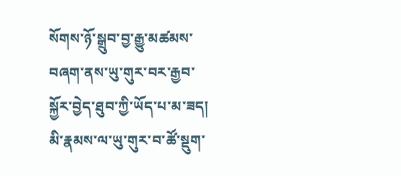སོགས་ཉོ་སྒྲུབ་བྱ་རྒྱུ་མཚམས་བཞག་ནས་ཡུ་གུར་བར་རྒྱབ་སྐྱོར་བྱེད་ཐུབ་ཀྱི་ཡོད་པ་མ་ཟད། མི་རྣམས་ལ་ཡུ་གུར་བ་ཚོ་སྡུག་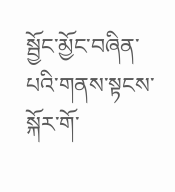སྦྱོང་མྱོང་བཞིན་པའི་གནས་སྟངས་སྐོར་གོ་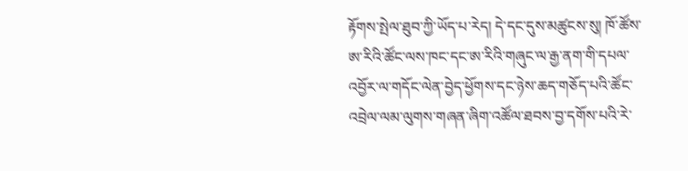རྟོགས་སྤེལ་ཐུབ་ཀྱི་ཡོད་པ་རེད། དེ་དང་དུས་མཚུངས་སུ། ཁོ་ཚོས་ཨ་རིའི་ཚོང་ལས་ཁང་དང་ཨ་རིའི་གཞུང་ལ་རྒྱ་ནག་གི་དཔལ་འབྱོར་ལ་གདོང་ལེན་བྱེད་ཕྱོགས་དང་ཉེས་ཆད་གཅོད་པའི་ཚོང་འབྲེལ་ལམ་ལུགས་གཞན་ཞིག་འཚོལ་ཐབས་བྱ་དགོས་པའི་རེ་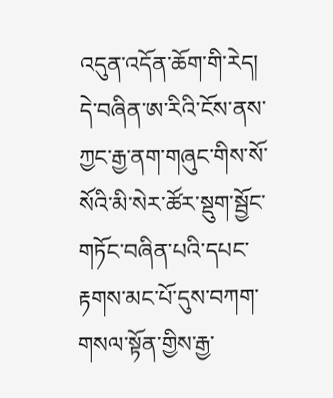འདུན་འདོན་ཆོག་གི་རེད། དེ་བཞིན་ཨ་རིའི་ངོས་ནས་ཀྱང་རྒྱ་ནག་གཞུང་གིས་སོ་སོའི་མི་སེར་ཚོར་སྡུག་སྦྱོང་གཏོང་བཞིན་པའི་དཔང་རྟགས་མང་པོ་དུས་བཀག་གསལ་སྟོན་གྱིས་རྒྱ་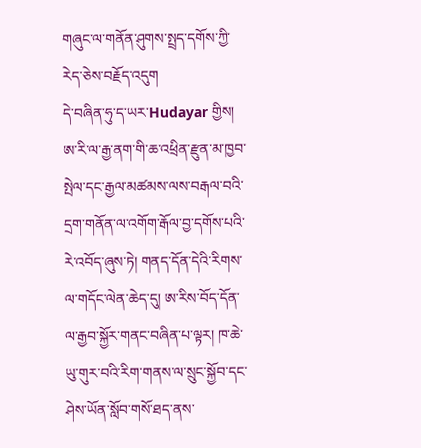གཞུང་ལ་གནོན་ཤུགས་སྤྲད་དགོས་ཀྱི་རེད་ཅེས་བརྗོད་འདུག
དེ་བཞིན་ཧུ་ད་ཡར་Hudayar གྱིས། ཨ་རི་ལ་རྒྱ་ནག་གི་ཆ་འཕྲིན་རྫུན་མ་ཁྱབ་སྤེལ་དང་རྒྱལ་མཚམས་ལས་བརྒལ་བའི་དྲག་གནོན་ལ་འགོག་རྒོལ་བྱ་དགོས་པའི་རེ་འབོད་ཞུས་ཏེ། གནད་དོན་དེའི་རིགས་ལ་གདོང་ལེན་ཆེད་དུ། ཨ་རིས་བོད་དོན་ལ་རྒྱབ་སྐྱོར་གནང་བཞིན་པ་ལྟར། ཁ་ཆེ་ཡུ་གུར་བའི་རིག་གནས་ལ་སྲུང་སྐྱོབ་དང་ཤེས་ཡོན་སློབ་གསོ་ཐད་ནས་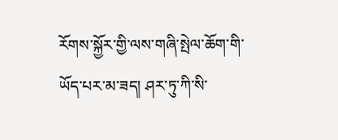རོགས་སྐྱོར་གྱི་ལས་གཞི་སྤེལ་ཆོག་གི་ཡོད་པར་མ་ཟད། ཤར་ཏུ་ཀི་སི་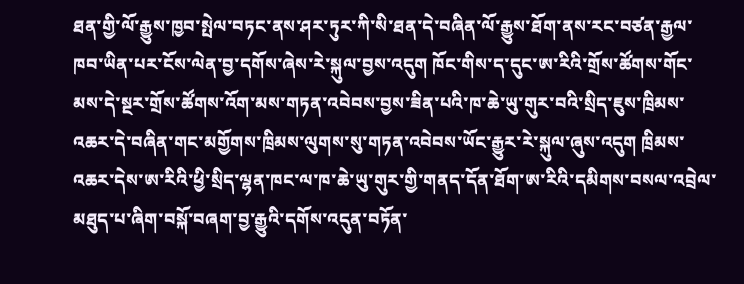ཐན་གྱི་ལོ་རྒྱུས་ཁྱབ་སྤེལ་བཏང་ནས་ཤར་ཏུར་ཀི་སི་ཐན་དེ་བཞིན་ལོ་རྒྱུས་ཐོག་ནས་རང་བཙན་རྒྱལ་ཁབ་ཡིན་པར་ངོས་ལེན་བྱ་དགོས་ཞེས་རེ་སྐུལ་བྱས་འདུག ཁོང་གིས་ད་དུང་ཨ་རིའི་གྲོས་ཚོགས་གོང་མས་དེ་སྔར་གྲོས་ཚོགས་འོག་མས་གཏན་འབེབས་བྱས་ཟིན་པའི་ཁ་ཆེ་ཡུ་གུར་བའི་སྲིད་ཇུས་ཁྲིམས་འཆར་དེ་བཞིན་གང་མགྱོགས་ཁྲིམས་ལུགས་སུ་གཏན་འབེབས་ཡོང་རྒྱུར་རེ་སྐུལ་ཞུས་འདུག ཁྲིམས་འཆར་དེས་ཨ་རིའི་ཕྱི་སྲིད་ལྷན་ཁང་ལ་ཁ་ཆེ་ཡུ་གུར་གྱི་གནད་དོན་ཐོག་ཨ་རིའི་དམིགས་བསལ་འབྲེལ་མཐུད་པ་ཞིག་བསྐོ་བཞག་བྱ་རྒྱུའི་དགོས་འདུན་བཏོན་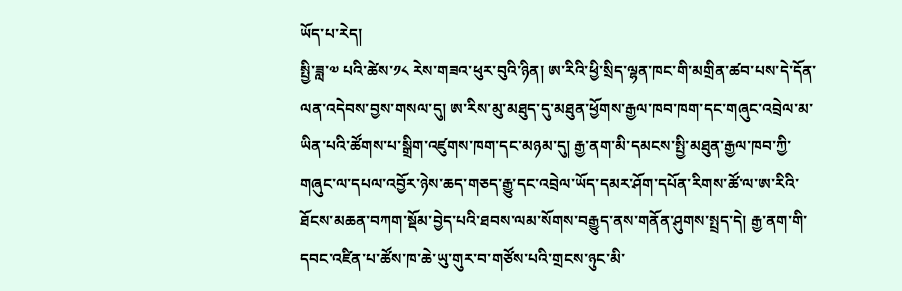ཡོད་པ་རེད།
སྤྱི་ཟླ་༧ པའི་ཚེས་༡༨ རེས་གཟའ་ཕུར་བུའི་ཉིན། ཨ་རིའི་ཕྱི་སྲིད་ལྷན་ཁང་གི་མགྲིན་ཚབ་པས་དེ་དོན་ལན་འདེབས་བྱས་གསལ་དུ། ཨ་རིས་མུ་མཐུད་དུ་མཐུན་ཕྱོགས་རྒྱལ་ཁབ་ཁག་དང་གཞུང་འབྲེལ་མ་ཡིན་པའི་ཚོགས་པ་སྒྲིག་འཛུགས་ཁག་དང་མཉམ་དུ། རྒྱ་ནག་མི་དམངས་སྤྱི་མཐུན་རྒྱལ་ཁབ་ཀྱི་གཞུང་ལ་དཔལ་འབྱོར་ཉེས་ཆད་གཅད་རྒྱུ་དང་འབྲེལ་ཡོད་དམར་ཤོག་དཔོན་རིགས་ཚོ་ལ་ཨ་རིའི་ཐོངས་མཆན་བཀག་སྡོམ་བྱེད་པའི་ཐབས་ལམ་སོགས་བརྒྱུད་ནས་གནོན་ཤུགས་སྤྲད་དེ། རྒྱ་ནག་གི་དབང་འཛིན་པ་ཚོས་ཁ་ཆེ་ཡུ་གུར་བ་གཙོས་པའི་གྲངས་ཉུང་མི་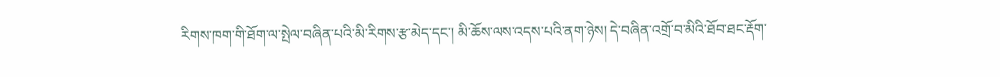རིགས་ཁག་གི་ཐོག་ལ་སྤེལ་བཞིན་པའི་མི་རིགས་རྩ་མེད་དང་། མི་ཆོས་ལས་འདས་པའི་ནག་ཉེས། དེ་བཞིན་འགྲོ་བ་མིའི་ཐོབ་ཐང་རྡོག་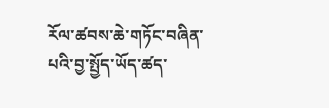རོལ་ཚབས་ཆེ་གཏོང་བཞིན་པའི་བྱ་སྤྱོད་ཡོད་ཚད་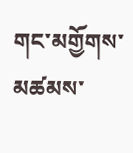གང་མགྱོགས་མཚམས་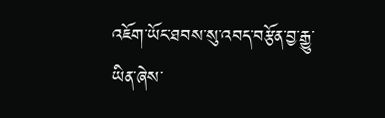འཇོག་ཡོང་ཐབས་སུ་འབད་བརྩོན་བྱ་རྒྱུ་ཡིན་ཞེས་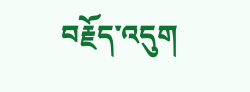བརྗོད་འདུག